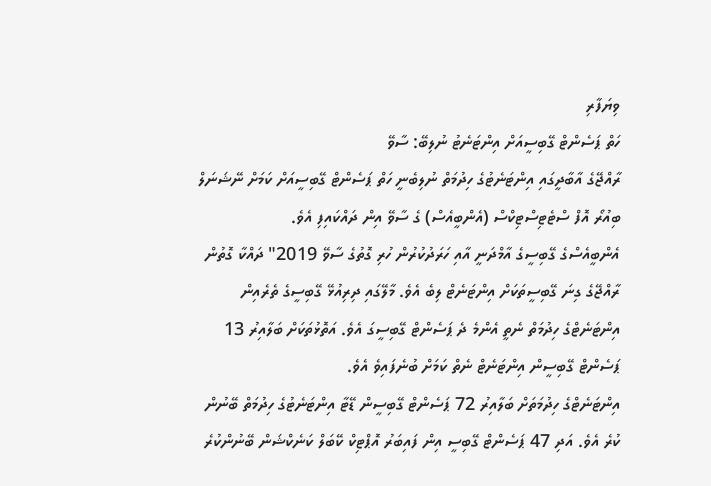ވިޔަފާރި
ހަތް ޕަސެންޓް ގޭބިސީއަށް އިންޓަނެޓު ނުލިބޭ: ސާވޭ
ރާއްޖޭގެ އާބާދީގައި އިންޓަނެޓުގެ ހިދުމަތް ނުލިބެނީ ހަތް ޕަސެންޓް ގޭބިސީއަށް ކަމަށް ނޭޝަނަލް ބިއުރޯ އޮފް ސްޓެޓިސްޓިކްސް (އެންބީއެސް) ގެ ސާވޭ އިން ދައްކައިފި އެވެ.
އެންބީއެސްގެ ގޭބިސީގެ އާމްދަނީ އާއި ހަރަދުކުރުން ހުރި ގޮތުގެ ސާވޭ 2019" ދައްކާ ގޮތުން ރާއްޖޭގެ ގިނަ ގޭބިސީތަކަށް އިންޓަނެޓް ލިބެ އެވެ. މާލޭގައި ދިރިއުޅޭ ގޭބިސީގެ ތެރެއިން އިންޓަނެޓްގެ ހިދުމަތް ނެތީ އެންމެ ދެ ޕަސެންޓް ގޭބިސީގަ އެވެ. އަތޮޅުތަކަށް ބަލާއިރު 13 ޕަސެންޓް ގޭބިސީން އިންޓަނެޓް ނެތް ކަމަށް ބުނެފައިވެ އެވެ.
އިންޓަނެޓްގެ ހިދުމަތަށް ބަލާއިރު 72 ޕަސެންޓް ގޭބިސީން ޑޭޓާ އިންޓަނެޓުގެ ހިދުމަތް ބޭނުން ކުރެ އެވެ. އަދި 47 ޕަސެންޓް ގޭބިސީ އިން ފައިބަރު އޮޕްޓިކް ކޭބަލް ކަނެކްޝަން ބޭނުންކުރެ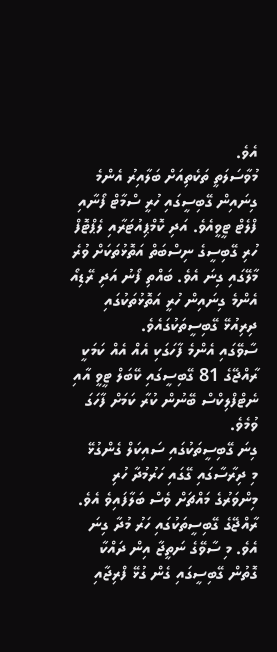އެވެ.
މުވާސަލަތީ ތަކެތިއަށް ބަލާއިރު އެންމެ ގިނައިން ގޭބިސީގައި ހުރީ ސްމާޓް ފޯނާއި ފްލެޓް ޓީވީއެވެ. އަދި ކޮމްޕިއުޓަރާއި ލެޕްޓޮފް ހުރި ގޭބިސީގެ ނިސްބަތް އަތޮޅުތަކަށް ވުރެ މާލޭގައި ގިނަ އެވެ. ބައްތި ފޯނު އަދި ރޭޑިއޯ އެންމެ ގިނައިން ހުރީ އަތޮޅުތަކުގައި ދިރިއުޅޭ ގޭބިސީތަކުގައެވެ.
ސާވޭގައި އެންމެ ފާހަގަކި އެއް އެއް ކަމަކީ ރާއްޖޭގެ 81 ގޭބިސީގައި ކޭބަލް ޓީވީ އާއި ނެޓްފްލިކްސް ބޭނުން ކުރާ ކަމަށް ފާހަގަ ވުމެވެ.
ގިނަ ގޭބިސީތަކުގައި ސައިކަލް ގެންގުޅޭ
މި ދިރާސާގައި ގޭގައި ހަރުމުދާ ހުރި މިންވަރުގެ މައްޗަށް ވެސް ބަލާފައިވެ އެވެ. ރާއްޖޭގެ ގޭބިސީތަކުގައި ހަރު މުދާ ގިނަ އެވެ. މި ސާވޭގެ ނަތީޖާ އިން ދައްކާ ގޮތުން ގޭބިސީގައި ގެން ގުޅޭ ފްރިޖާއި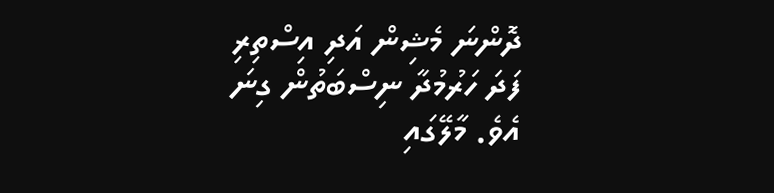ދޮންނަ މެޝިން އަދި އިސްތިރި ފަދަ ހަރުމުދާ ނިސްބަތުން ގިނަ އެވެ. މާލޭގައި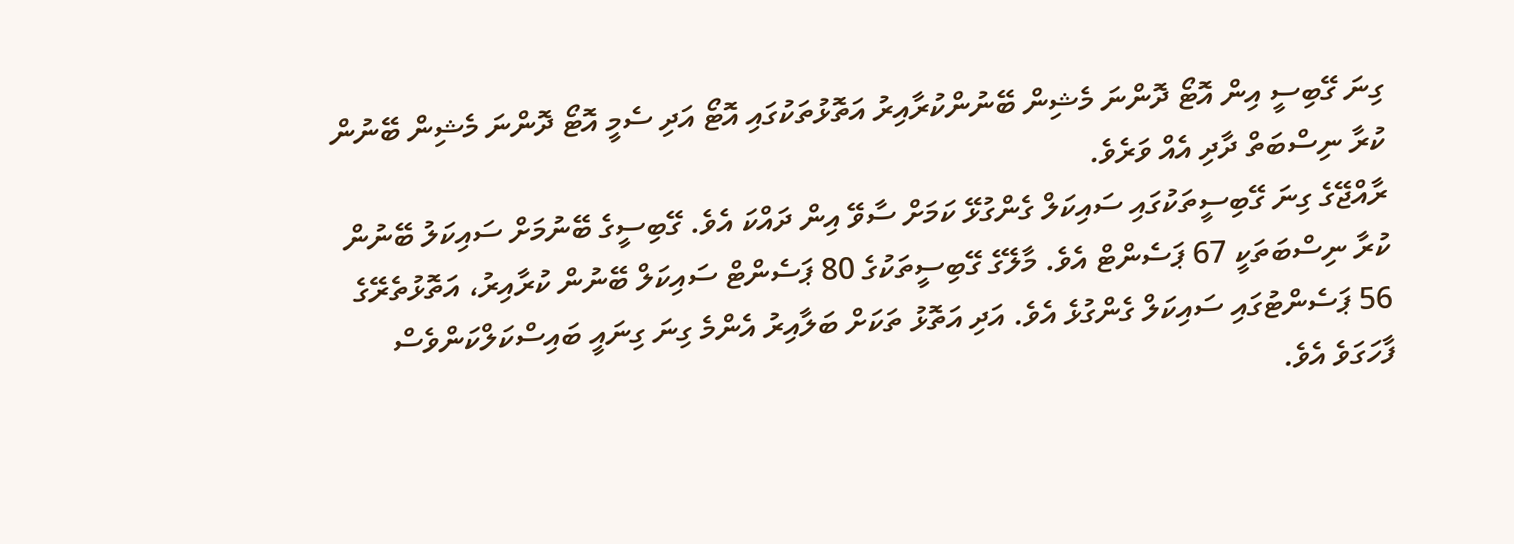ގިނަ ގޭބިސީ އިން އޮޓޯ ދޮންނަ މެޝިން ބޭނުންކުރާއިރު އަތޮޅުތަކުގައި އޮޓޯ އަދި ސެމީ އޮޓޯ ދޮންނަ މެޝިން ބޭނުން ކުރާ ނިސްބަތް ދާދި އެއް ވަރެވެ.
ރާއްޖޭގެ ގިނަ ގޭބިސީތަކުގައި ސައިކަލް ގެންގުޅޭ ކަމަށް ސާވޭ އިން ދައްކަ އެވެ. ގޭބިސީގެ ބޭނުމަށް ސައިކަލު ބޭނުން ކުރާ ނިސްބަތަކީ 67 ޕަސެންޓް އެވެ. މާލޭގެ ގޭބިސީތަކުގެ 80 ޕަސެންޓް ސައިކަލް ބޭނުން ކުރާއިރު، އަތޮޅުތެރޭގެ 56 ޕަސެންޓުގައި ސައިކަލް ގެންގުޅެ އެވެ. އަދި އަތޮޅު ތަކަށް ބަލާއިރު އެންމެ ގިނަ ގިނައީ ބައިސްކަލްކަންވެސް ފާހަގަވެ އެވެ.